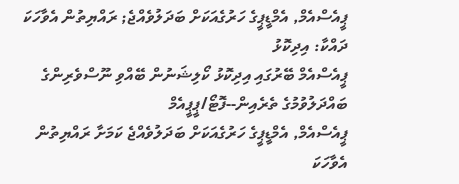ޕީއެސްއެމް, އެމްޑީޕީގެ ހަރުގެއަކަށް ބަދަލުވެއްޖެ; ރައްޔިތުން އެވާހަކަ ދައްކާ: އިދިކޮޅު
ޕީއެސްއެމް ބޭރުގައި އިދިކޮޅު ކޯލިޝަނުން ބޭއްވި ނޫސްވެރިންގެ ބައްދަލުވުމުގެ ތެރެއިން--ފޮޓޯ/ޕީޕީއެމް
ޕީއެސްއެމް, އެމްޑީޕީގެ ހަރުގެއަކަށް ބަދަލުވެއްޖެ ކަމަށާ ރައްޔިތުން އެވާހަކަ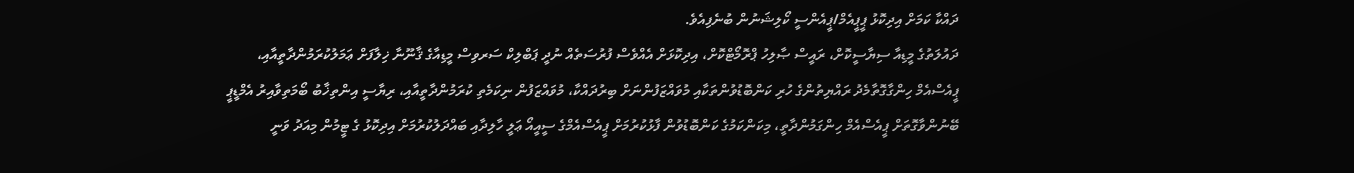ދައްކާ ކަމަށް އިދިކޮޅު ޕީޕީއެމް/ޕީއެންސީ ކޯލިޝަނުން ބުނެފިއެވެ.
ދައުލަތުގެ މީޑިއާ ސިޔާސީކޮށް، ރައީސް ޞާލިހު ޕްރޮމޯޓްކޮށް، އިދިކޮޅަށް އެއްވެސް ފުރުސަތެއް ނުދީ ޕަބްލިކް ސަރވިސް މީޑިއާގެ ޤާނޫނާ ޚިލާފަށް ޢަމަލުކުރަމުންދާތީއާއި، ޕީއެސްއެމް ހިންގާގޮތާމެދު ރައްޔިތުންގެ ހުރި ކަންބޮޑުވުންތަކާއި މުވައްޒަފުންނަށް ބިރުދައްކާ، މުވައްޒަފުން ނިކަމެތި ކުރަމުންދާތީއާއި، ރިޔާސީ އިންތިޚާބު ބޯމަތިވާއިރު އެމްޑީޕީ ބޭނުންވާގޮތަށް ޕީއެސްއެމް ހިންގަމުންދާތީ، މިކަންކަމުގެ ކަންބޮޑުވުން ފާޅުކުރުމަށް ޕީއެސްއެމްގެ ސީއީއޯ ޢަލީ ހާލިދާއި ބައްދަލުކުރުމަށް އިދިކޮޅު ގެ ޓީމުން މިއަދު ވަނީ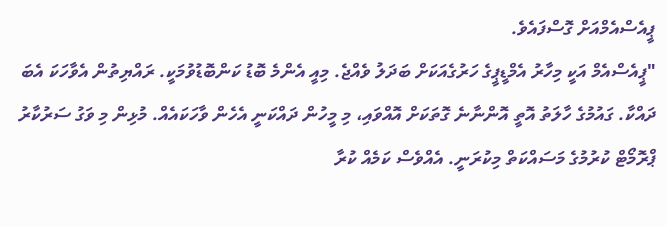ޕީއެސްއެމްއަށް ގޮސްފައެވެ.
"ޕީއެސްއެމް އަކީ މިހާރު އެމްޑީޕީގެ ހަރުގެއަކަށް ބަދަލު ވެއްޖެ. މިއީ އެންމެ ބޮޑު ކަންބޮޑުވުމަކީ. ރައްޔިތުން އެވާހަކަ އެބަ ދައްކާ. ގައުމުގެ ހާލަތު އޮތީ އޮންނާނެ ގޮތަކަށް އޮއްވައި، މި މީހުން ދައްކަނީ އެހެން ވާހަކައެއް. މުޅިން މި ވަގު ސަރުކާރު ޕްރޮމޯޓް ކުރުމުގެ މަސައްކަތް މިކުރަނީ. އެއްވެސް ކަމެއް ކުރާ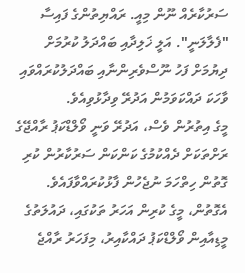ސަރުކާރެއް ނޫން މިއީ. ރައްޔިތުންގެ ފައިސާ "ފެލާލަނީ". އަލީ ޚަލިދާއި ބައްދަލު ކުރުމަށް ދިޔުމަށް ފަހު ނޫސްވެރިންނާއި ބައްދަލުކުރައްވައި ވާހަކަ ދައްކަވަމުން އަދުރޭ ވިދާޅުވިއެވެ.
މީގެ އިތުރުން ވެސް، އަދުރޭ ވަނީ ވޯލްޑްކަޕު ރާއްޖޭގެ ރަށްތަކަށް ދެއްކުމުގެ ކަންކަން ސަރުކާރުން ކުރި ގޮތުން ހިތްހަމަ ނުޖެހުން ފާޅުކުރައްވާފައެވެ. އެގޮތުން، މީގެ ކުރިން އަހަރު ތަކުގައި، ދައުލަތުގެ މީޑިއާއިން ވޯލްޑްކަޕު ދައްކާއިރު، މިފަހަރު ރާއްޖެ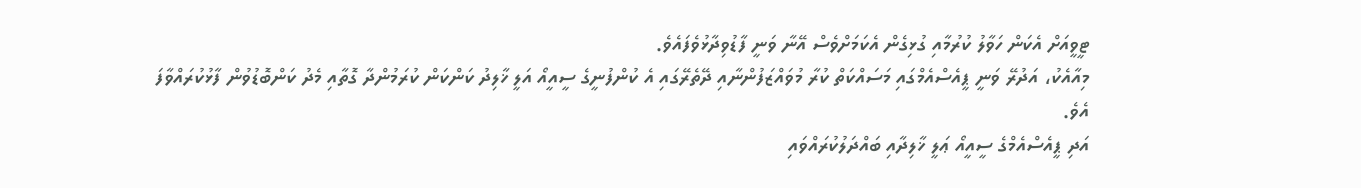ޓީވީއަށް އެކަން ހަވާލު ކުރުމާއި ގުޅިގެން އެކަމަށްވެސް އޭނާ ވަނީ ފާޑުވިދާޅުވެފައެވެ.
މިއާއެކު، އަދުރޭ ވަނީ ޕީއެސްއެމްގައި މަސައްކަތް ކުރާ މުވައްޒަފުންނާއި ދޭތެރޭގައި އެ ކުންފުނީގެ ސީއީއޯ އަލީ ޚާލިދު ކަންކަން ކުރަމުންދާ ގޮތާއި މެދު ކަންބޮޑުވުން ފާޅުކުރައްވާފަ އެވެ.
އަދި ޕީއެސްއެމްގެ ސީއީއޯ ޢަލީ ޚާލިދާއި ބައްދަލުކުރައްވައި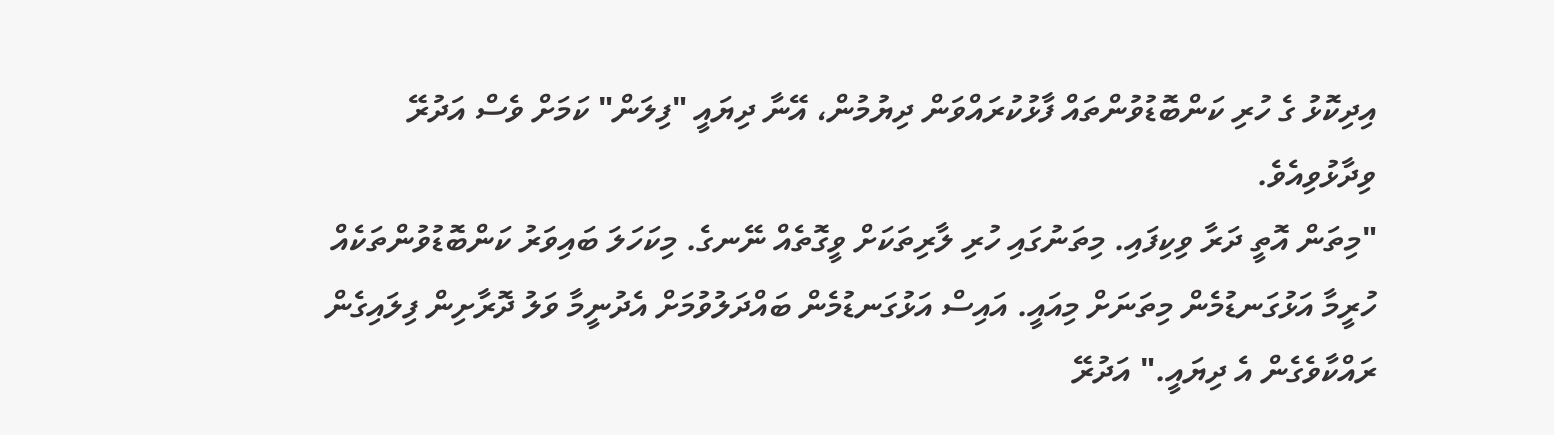އިދިކޮޅު ގެ ހުރި ކަންބޮޑުވުންތައް ފާޅުކުރައްވަން ދިޔުމުން، އޭނާ ދިޔައީ "ފިލަން" ކަމަށް ވެސް އަދުރޭ ވިދާޅުވިއެވެ.
"މިތަން އޮތީ ދަރާ ވިކިފައި. މިތަނުގައި ހުރި ލާރިތަކަށް ވީގޮތެއް ނޭނގެ. މިކަހަލަ ބައިވަރު ކަންބޮޑުވުންތަކެއް ހުރީމާ އަޅުގަނޑުމެން މިތަނަށް މިއައީ. އައިސް އަޅުގަނޑުމެން ބައްދަލުވުމަށް އެދުނީމާ ވަލު ދޮރާށިން ފިލައިގެން ރައްކާވެގެން އެ ދިޔައީ." އަދުރޭ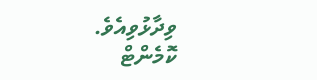ވިދާޅުވިއެވެ.
ކޮމެންޓް